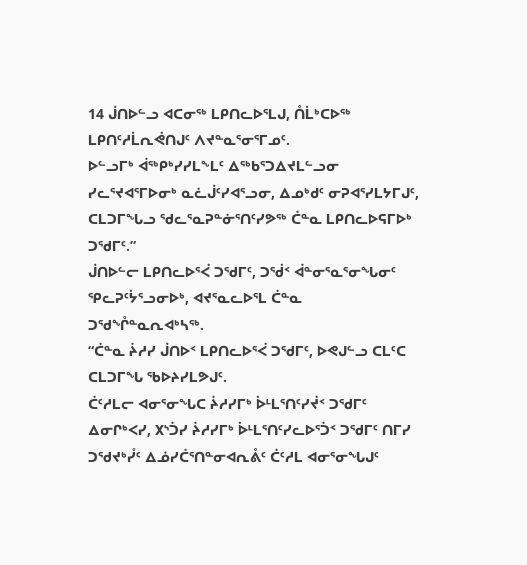14 ᒎᑎᐅᓪᓗ ᐊᑕᓂᖅ ᒪᑭᑎᓚᐅᕐᒪᒍ, ᑍᒫᒃᑕᐅᖅ ᒪᑭᑎᑦᓱᒫᕆᕚᑎᒍᑦ ᐱᔪᓐᓇᕐᓂᕐᒥᓄᑦ.
ᐅᓪᓗᒥᒃ ᐋᖅᑭᒃᓯᓯᒪᖕᒪᑦ ᐃᖅᑲᕐᑐᐃᔪᒪᓪᓗᓂ ᓯᓚᕐᔪᐊᕐᒥᐅᓂᒃ ᓇᓛᒎᑦᓯᐊᕐᓗᓂ, ᐃᓄᒃᑯᑦ ᓂᕈᐊᕐᓯᒪᔭᒥᒍᑦ, ᑕᒪᑐᒥᖓᓗ ᖁᓚᕐᓇᕈᓐᓃᕐᑎᑦᓯᕗᖅ ᑖᓐᓇ ᒪᑭᑎᓚᐅᕋᒥᐅᒃ ᑐᖁᒥᑦ.”
ᒎᑎᐅᓪᓕ ᒪᑭᑎᓚᐅᕐᐹ ᑐᖁᒥᑦ, ᑐᖂᑉ ᐋᓐᓂᕐᓇᕐᓂᖓᓂᑦ ᕿᓚᕈᑦᔮᕐᓗᓂᐅᒃ, ᐊᔪᕐᓇᓚᐅᕐᒪ ᑖᓐᓇ ᑐᖁᖎᓐᓇᕆᐊᒃᓴᖅ.
“ᑖᓐᓇ ᔩᓱᓯ ᒎᑎᐅᑉ ᒪᑭᑎᓚᐅᕐᐹ ᑐᖁᒥᑦ, ᐅᕙᒍᓪᓗ ᑕᒪᑦᑕ ᑕᒪᑐᒥᖓ ᖃᐅᔨᓯᒪᕗᒍᑦ.
ᑖᑦᓱᒪᓕ ᐊᓂᕐᓂᖓᑕ ᔩᓱᓯᒥᒃ ᐆᒻᒪᕐᑎᑦᓯᔫᑉ ᑐᖁᒥᑦ ᐃᓂᒋᒃᐸᓯ, ᙭ᔅᑑᓯ ᔩᓱᓯᒥᒃ ᐆᒻᒪᕐᑎᑦᓯᓚᐅᕐᑑᑉ ᑐᖁᒥᑦ ᑎᒥᓯ ᑐᖁᔪᒃᓮᑦ ᐃᓅᓯᑖᕐᑎᓐᓂᐊᕆᕔᑦ ᑖᑦᓱᒪ ᐊᓂᕐᓂᖓᒍᑦ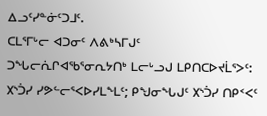ᐃᓗᑦᓯᓐᓃᑦᑐᒧᑦ.
ᑕᒪᕐᒥᒡᓕ ᐊᑐᓂᑦ ᐱᕕᒃᓴᒥᒍᑦ ᑐᖓᓕᕇᒋᐊᖃᕐᓂᕆᔭᑎᒃ ᒪᓕᒡᓗᒍ ᒪᑭᑎᑕᐅᔪᒫᕐᐳᑦ: ᙭ᔅᑑᓯ ᓯᕗᓪᓕᕐᐸᐅᓯᒪᖕᒪᑦ; ᑭᖑᓂᖓᒍᑦ ᙭ᔅᑑᓯ ᑎᑭᑉᐸᑦ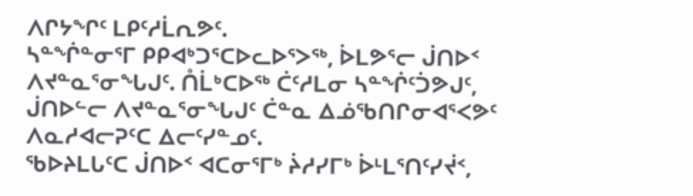ᐱᒋᔭᖏᑦ ᒪᑭᑦᓱᒫᕆᕗᑦ.
ᓴᓐᖐᓐᓂᕐᒥ ᑭᑭᐊᒃᑐᕐᑕᐅᓚᐅᕐᐳᖅ, ᐆᒪᕗᕐᓕ ᒎᑎᐅᑉ ᐱᔪᓐᓇᕐᓂᖓᒍᑦ. ᑍᒫᒃᑕᐅᖅ ᑖᑦᓱᒪᓂ ᓴᓐᖐᑦᑑᕗᒍᑦ, ᒎᑎᐅᓪᓕ ᐱᔪᓐᓇᕐᓂᖓᒍᑦ ᑖᓐᓇ ᐃᓅᖃᑎᒋᓂᐊᕐᐸᕗᑦ ᐱᓇᓱᐊᓕᕈᑦᑕ ᐃᓕᑦᓯᓐᓄᑦ.
ᖃᐅᔨᒪᒐᑦᑕ ᒎᑎᐅᑉ ᐊᑕᓂᕐᒥᒃ ᔩᓱᓯᒥᒃ ᐆᒻᒪᕐᑎᑦᓯᔫᑉ,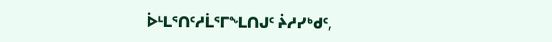ᐆᒻᒪᕐᑎᑦᓱᒫᕐᒥᖕᒪᑎᒍᑦ ᔩᓱᓯᒃᑯᑦ,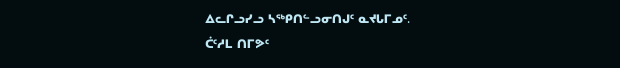ᐃᓚᒋᓗᓯᓗ ᓴᖅᑭᑎᓪᓗᓂᑎᒍᑦ ᓇᔪᒐᒥᓄᑦ.
ᑖᑦᓱᒪ ᑎᒥᕗᑦ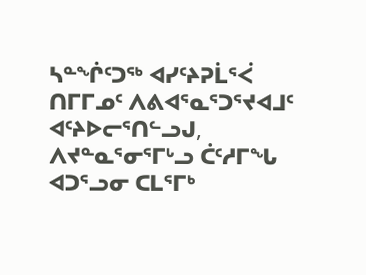ᓴᓐᖐᑦᑐᖅ ᐊᓯᑦᔨᕈᒫᕐᐹ ᑎᒥᒥᓄᑦ ᐱᕕᐊᕐᓇᕐᑐᕐᔪᐊᒧᑦ ᐊᑦᔨᐅᓕᕐᑎᓪᓗᒍ, ᐱᔪᓐᓇᕐᓂᕐᒥᒡᓗ ᑖᑦᓱᒥᖓ ᐊᑐᕐᓗᓂ ᑕᒪᕐᒥᒃ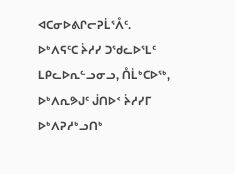ᐊᑕᓂᐅᕕᒋᓕᕈᒫᕐᐰᑦ.
ᐅᒃᐱᕋᑦᑕ ᔩᓱᓯ ᑐᖁᓚᐅᕐᒪᑦ ᒪᑭᓚᐅᕆᓪᓗᓂᓗ, ᑍᒫᒃᑕᐅᖅ, ᐅᒃᐱᕆᕗᒍᑦ ᒎᑎᐅᑉ ᔩᓱᓯᒥ ᐅᒃᐱᕈᓱᒃᓗᑎᒃ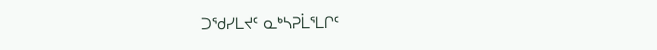ᑐᖁᓯᒪᔪᑦ ᓇᒃᓴᕈᒫᕐᒪᒋᑦ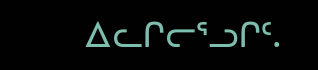ᐃᓚᒋᓕᕐᓗᒋᑦ.